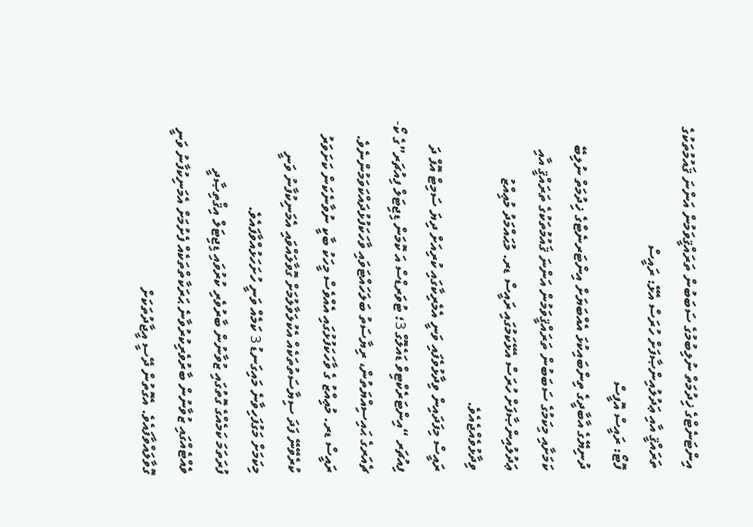އިންޓަނެޓްގެ ޚިދުމަތް ނުލިބުމުގެ ސަބަބުން ތަރައްޤީވަމުން އަންނަ ޤައުމުތަކުގެ ތަރައްޤީ އާއި ޢަދުލުއިންޞާފަށް ހުރަސް އެޅޭ: ރައީސް
ފޮޓޯ: ރައީސް އޮފީސް
ދުނިޔޭގެ އާބާދީގެ ތިންބައިކުޅަ އެއްބަޔަށް އިންޓަރނެޓްގެ ޚިދުމަތް ނުލިބޭ ކަމަށާއި މިކަމުގެ ސަބަބުން ތަރައްޤީވަމުން އަންނަ ޤައުމުތަކުގެ ތަރައްޤީ އާއި ޢަދުލުއިންޞާފަށް ހުރަސް އެޅޭކަމުގައި ރައީސް ޑރ. މުޙައްމަދު މުޢިއްޒު ވިދާޅުވެއްޖެއެވެ.
ރައީސް މިފަދައިން ވިދާޅުވެފައި ވަނީ އެމެރިކާގައި ކުރިއަށް ދިޔަ ސަމިޓް އޮފް ދަ ފިއުޗަރ “އިންޓަރެކްޓިވް ޑައެލޮގް 3؛ ޓުވަރޑްސް އަ ކޮމަން ޑިޖިޓަލް ފިއުޗަރ”ގެ ކޯ-ޗެއަރގެ ޙައިސިއްޔަތުން، ރިޔާސަތު ބަލަހައްޓަވައި ވާހަކަފުޅުދައްކަވަމުންނެވެ.
ރައީސް ޑރ. މުޢިއްޒު ގެ ވާހަކަފުޅުގައި އެއްވެސް މީހަކު ބާކީ ނުވާނެކަން ކަށަވަރު ކުރެވޭނޭ ފަދަ ސިޔާސަތުތަކެއް އެކުލަވާލުމަށް ގޮވާލައްވައި އެމަނިކުފާނު ވަނީ މިކަމަށް މަގުފަހިވާނެ މައިގަނޑު 3 ކަމެއް ވަނީ ހުށަހަޅުއްވާފައެވެ.
ފުރަތަމަ ކަމެއްގެ ގޮތުގައި ޒުވާނުން ބާރުވެރި ކުރުވައި ޑިޖިޓަލް އިޤްތިޞާދީ ވެއްޓެއްގައި ޒުވާނުން ބާރުވެރިކުރުވާނެ ޙަރަކާތްތަކެއް ފެށުމަށް އެމަނިކުފާނު ވަނީ ގޮވާލައްވާފައެވެ. އެގޮތުން ދޭސީ އީޖާދުތަކަށް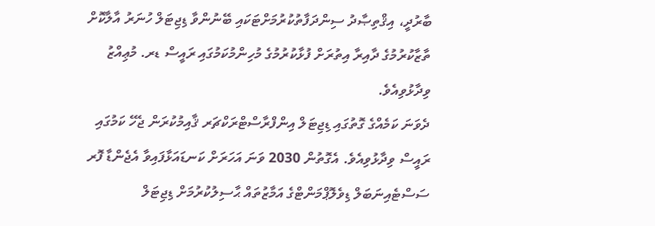ބާރުދީ، އިޤްތިޞާދު ސިންދަފާތުކުރުމަށްޓަކައި ބޭނުންވާ ޑިޖިޓަލް ހުނަރު އާލާކޮށް ތާޒާކުރުމުގެ ދާއިރާ އިތުރަށް ފުޅާކުރުމުގެ މުހިންމުކަމުގައި ރައީސް ޑރ. މުޢިއްޒު ވިދާޅުވިއެވެ.
ދެވަނަ ކަމެއްގެ ގޮތުގައި ޑިޖިޓަލް އިންފްރާސްޓްރަކްޗަރ ޤާއިމުކުރަން ޖެހޭ ކަމުގައި ރައީސް ވިދާޅުވިއެވެ. އެގޮތުން 2030 ވަނަ އަހަރަށް ކަނޑައަޅާފައިވާ އެޖެންޑާ ފޮރ ސަސްޓެއިނަބަލް ޑިވެލޮޕްމަންޓްގެ އަމާޒުތައް ޙާސިލުކުރުމަށް ޑިޖިޓަލް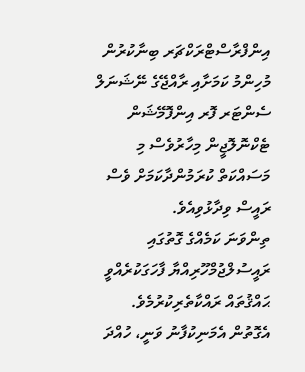އިންފްރާސްޓްރަކްޗަރ ބިނާކުރުން މުހިންމު ކަމަށާއި ރާއްޖޭގެ ނޭޝަނަލް ސެންޓަރ ފޮރ އިންފޮމޭޝަން ޓެކްނޮލޮޖީން މިހާރުވެސް މި މަސައްކަތް ކުރަމުންދާކަމަށް ވެސް ރައީސް ވިދާޅުވިއެވެ.
ތިންވަނަ ކަމެއްގެ ގޮތުގައި ރައީސުލްޖުމްހޫރިއްޔާ ފާހަގަކުރެއްވީ ޙައްޤުތައް ރައްކާތެރިކުރުމެވެ. އެގޮތުން އެމަނިކުފާނު ވަނީ، ހުއްދަ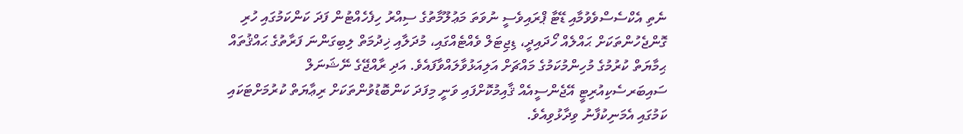ނެތި އެކްސެސްވެވުމާއި ޑޭޓާ ޕްރައިވެސީ ނުވަތަ މަޢުލޫމާތުގެ ސިއްރު ހިފެހެއްޓުން ފަދަ ކަންކަމުގައި ހުރި ގޮންޖެހުންތަކަށް ޙައްލެއް ހޯދައިދީ، ޑިޖިޓަލް ވެއްޓެއްގައި، މުދަލާއި ޚިދުމަތް ލިބިގަންނަ ފަރާތުގެ ޙައްޤުތައް ޙިމާޔަތް ކުރުމުގެ މުހިންމުކަމުގެ މައްޗަށް އަލިއަޅުވާލައްވާފައެވެ. އަދި ރާއްޖޭގެ ނޭޝަނަލް ސައިބަރސެކިއުރިޓީ އޭޖެންސީއެއް ޤާއިމުކޮށްފައި ވަނީ މިފަދަ ކަންބޮޑުވުންތަކަށް ރިޢާޔަތް ކުރުމަށްޓަކައި ކަމުގައި އެމަނިކުފާނު ވިދާޅުވިއެވެ.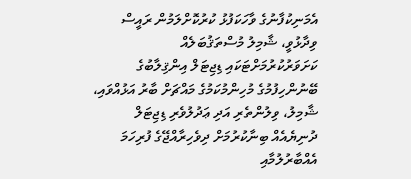އެމަނިކުފާނުގެ ވާހަކަފުޅު ކުރުކޮށްލަމުން ރައީސް ވިދާޅުވީ، ޝާމިލު މުސްތަޤުބަލެއް ކަށަވަރުކުރުމަށްޓަކައި ޑިޖިޓަލް އިންޤިލާބުގެ ބޭނުންހިފުމުގެ މުހިންމުކަމުގެ މައްޗަށް ބާރު އަޅުއްވައި، ޝާމިލު، ވިލުންތެރި އަދި ޢަދުލުވެރި ޑިޖިޓަލް ދުނިޔެއެއް ބިނާކުރުމަށް ދިވެހިރާއްޖޭގެ ފުރިހަމަ އެއްބާރުލުމާއި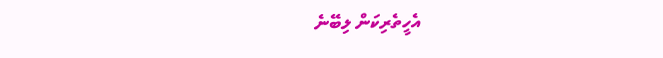އެހީތެރިކަން ލިބޭނެ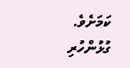ކަމަށެވެ.
ގުޅުންހުރި